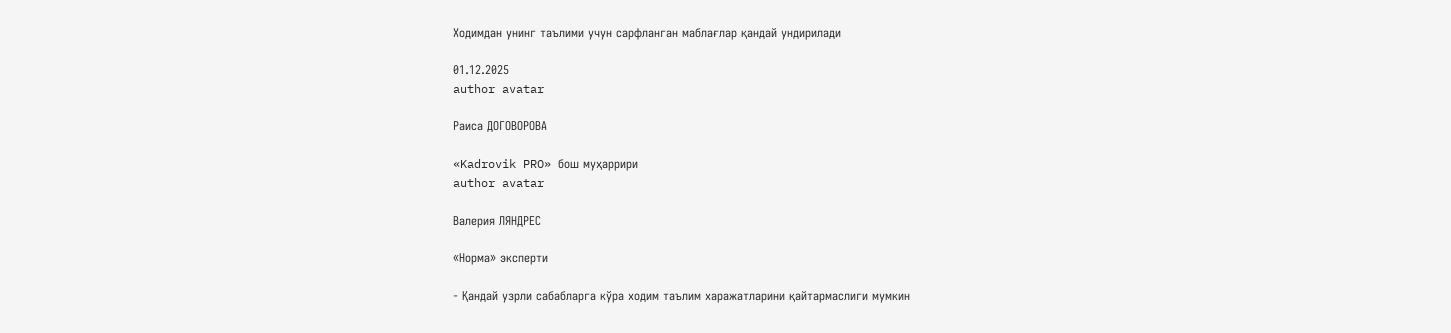Ходимдан унинг таълими учун сарфланган маблағлар қандай ундирилади

01.12.2025
author avatar

Раиса ДОГОВОРОВА

«Kadrovik PRO» бош муҳаррири
author avatar

Валерия ЛЯНДРЕС

«Норма» эксперти

- Қандай узрли сабабларга кўра ходим таълим харажатларини қайтармаслиги мумкин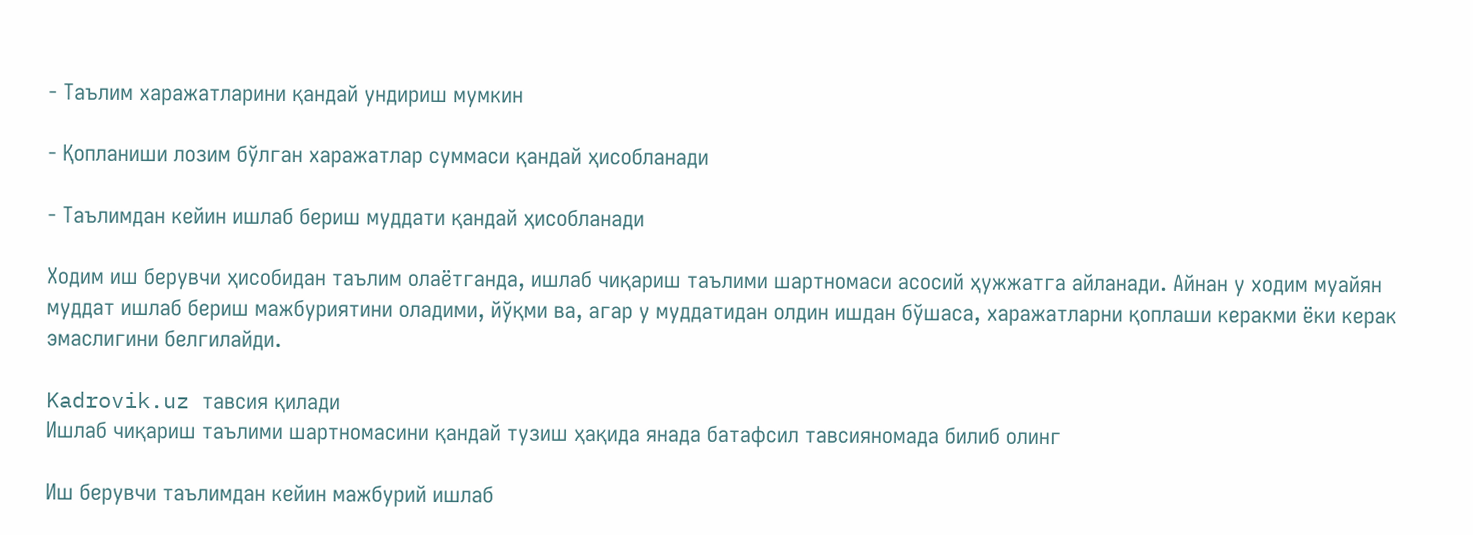- Таълим харажатларини қандай ундириш мумкин

- Қопланиши лозим бўлган харажатлар суммаси қандай ҳисобланади

- Таълимдан кейин ишлаб бериш муддати қандай ҳисобланади

Ходим иш берувчи ҳисобидан таълим олаётганда, ишлаб чиқариш таълими шартномаси асосий ҳужжатга айланади. Айнан у ходим муайян муддат ишлаб бериш мажбуриятини оладими, йўқми ва, агар у муддатидан олдин ишдан бўшаса, харажатларни қоплаши керакми ёки керак эмаслигини белгилайди.

Kadrovik.uz тавсия қилади
Ишлаб чиқариш таълими шартномасини қандай тузиш ҳақида янада батафсил тавсияномада билиб олинг

Иш берувчи таълимдан кейин мажбурий ишлаб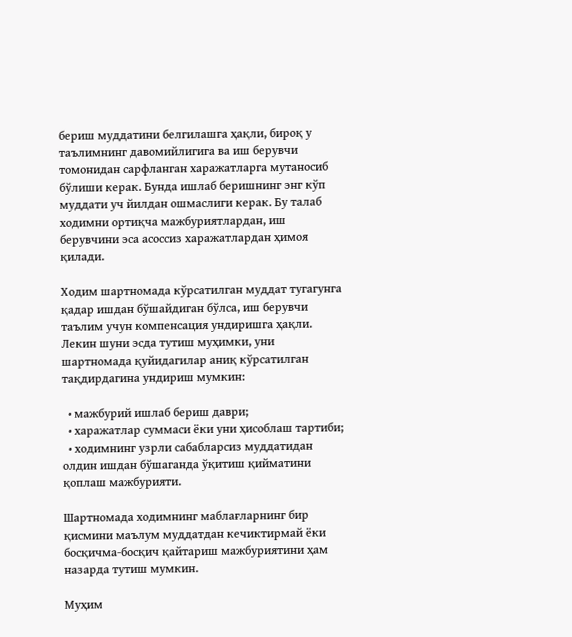бериш муддатини белгилашга ҳақли, бироқ у таълимнинг давомийлигига ва иш берувчи томонидан сарфланган харажатларга мутаносиб бўлиши керак. Бунда ишлаб беришнинг энг кўп муддати уч йилдан ошмаслиги керак. Бу талаб ходимни ортиқча мажбуриятлардан, иш берувчини эса асоссиз харажатлардан ҳимоя қилади.

Ходим шартномада кўрсатилган муддат тугагунга қадар ишдан бўшайдиган бўлса, иш берувчи таълим учун компенсация ундиришга ҳақли. Лекин шуни эсда тутиш муҳимки, уни шартномада қуйидагилар аниқ кўрсатилган тақдирдагина ундириш мумкин:

  • мажбурий ишлаб бериш даври;
  • харажатлар суммаси ёки уни ҳисоблаш тартиби;
  • ходимнинг узрли сабабларсиз муддатидан олдин ишдан бўшаганда ўқитиш қийматини қоплаш мажбурияти.

Шартномада ходимнинг маблағларнинг бир қисмини маълум муддатдан кечиктирмай ёки босқичма-босқич қайтариш мажбуриятини ҳам назарда тутиш мумкин.

Муҳим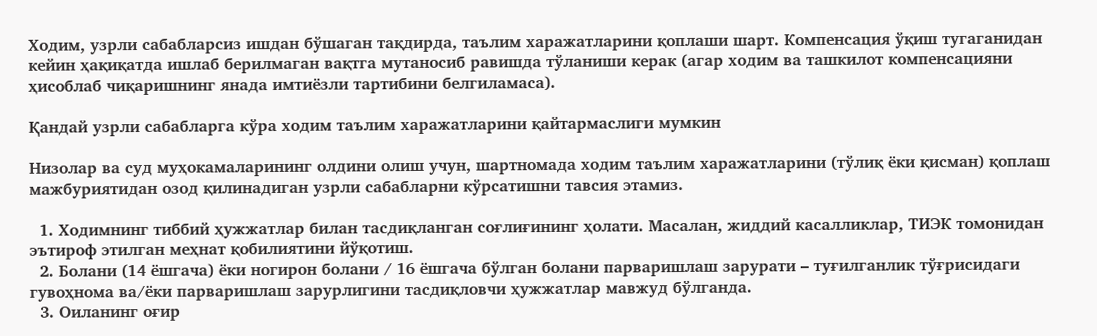Ходим, узрли сабабларсиз ишдан бўшаган тақдирда, таълим харажатларини қоплаши шарт. Компенсация ўқиш тугаганидан кейин ҳақиқатда ишлаб берилмаган вақтга мутаносиб равишда тўланиши керак (агар ходим ва ташкилот компенсацияни ҳисоблаб чиқаришнинг янада имтиёзли тартибини белгиламаса).

Қандай узрли сабабларга кўра ходим таълим харажатларини қайтармаслиги мумкин

Низолар ва суд муҳокамаларининг олдини олиш учун, шартномада ходим таълим харажатларини (тўлиқ ёки қисман) қоплаш мажбуриятидан озод қилинадиган узрли сабабларни кўрсатишни тавсия этамиз.

  1. Ходимнинг тиббий ҳужжатлар билан тасдиқланган соғлиғининг ҳолати. Масалан, жиддий касалликлар, ТИЭК томонидан эътироф этилган меҳнат қобилиятини йўқотиш.
  2. Болани (14 ёшгача) ёки ногирон болани / 16 ёшгача бўлган болани парваришлаш зарурати – туғилганлик тўғрисидаги гувоҳнома ва/ёки парваришлаш зарурлигини тасдиқловчи ҳужжатлар мавжуд бўлганда.
  3. Оиланинг оғир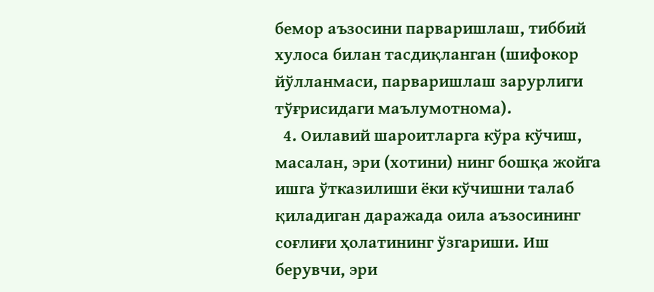бемор аъзосини парваришлаш, тиббий хулоса билан тасдиқланган (шифокор йўлланмаси, парваришлаш зарурлиги тўғрисидаги маълумотнома).
  4. Оилавий шароитларга кўра кўчиш, масалан, эри (хотини) нинг бошқа жойга ишга ўтказилиши ёки кўчишни талаб қиладиган даражада оила аъзосининг соғлиғи ҳолатининг ўзгариши. Иш берувчи, эри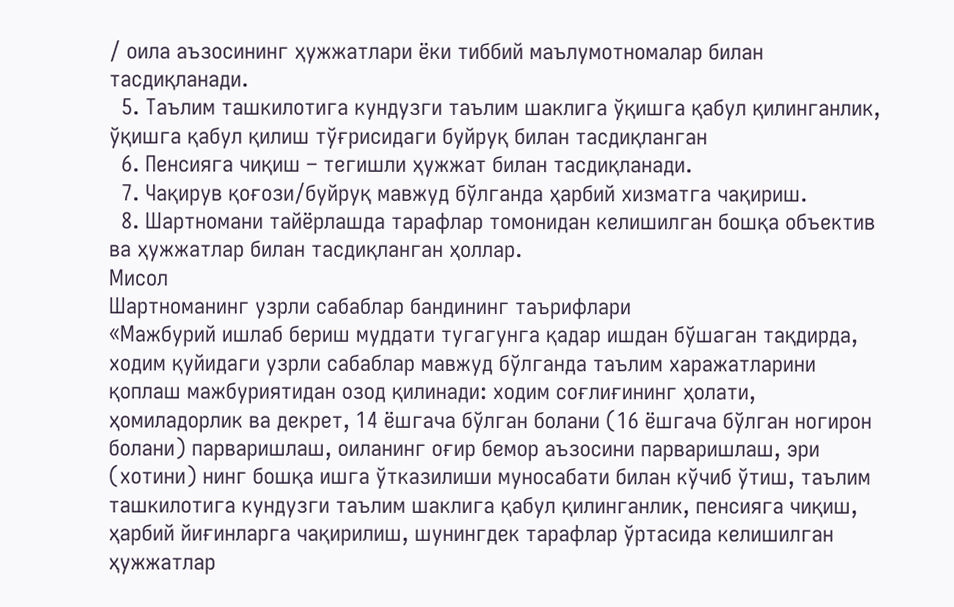/ оила аъзосининг ҳужжатлари ёки тиббий маълумотномалар билан тасдиқланади.
  5. Таълим ташкилотига кундузги таълим шаклига ўқишга қабул қилинганлик, ўқишга қабул қилиш тўғрисидаги буйруқ билан тасдиқланган
  6. Пенсияга чиқиш – тегишли ҳужжат билан тасдиқланади.
  7. Чақирув қоғози/буйруқ мавжуд бўлганда ҳарбий хизматга чақириш.
  8. Шартномани тайёрлашда тарафлар томонидан келишилган бошқа объектив ва ҳужжатлар билан тасдиқланган ҳоллар.
Мисол
Шартноманинг узрли сабаблар бандининг таърифлари
«Мажбурий ишлаб бериш муддати тугагунга қадар ишдан бўшаган тақдирда, ходим қуйидаги узрли сабаблар мавжуд бўлганда таълим харажатларини қоплаш мажбуриятидан озод қилинади: ходим соғлиғининг ҳолати, ҳомиладорлик ва декрет, 14 ёшгача бўлган болани (16 ёшгача бўлган ногирон болани) парваришлаш, оиланинг оғир бемор аъзосини парваришлаш, эри (хотини) нинг бошқа ишга ўтказилиши муносабати билан кўчиб ўтиш, таълим ташкилотига кундузги таълим шаклига қабул қилинганлик, пенсияга чиқиш, ҳарбий йиғинларга чақирилиш, шунингдек тарафлар ўртасида келишилган ҳужжатлар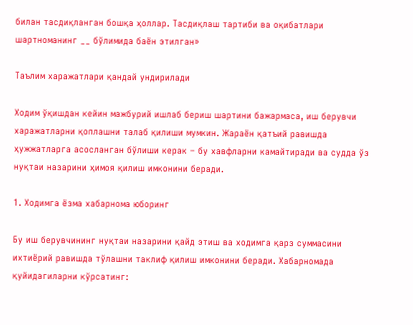билан тасдиқланган бошқа ҳоллар. Тасдиқлаш тартиби ва оқибатлари шартноманинг __ бўлимида баён этилган»

Таълим харажатлари қандай ундирилади

Ходим ўқишдан кейин мажбурий ишлаб бериш шартини бажармаса, иш берувчи харажатларни қоплашни талаб қилиши мумкин. Жараён қатъий равишда ҳужжатларга асосланган бўлиши керак – бу хавфларни камайтиради ва судда ўз нуқтаи назарини ҳимоя қилиш имконини беради.

1. Ходимга ёзма хабарнома юборинг

Бу иш берувчининг нуқтаи назарини қайд этиш ва ходимга қарз суммасини ихтиёрий равишда тўлашни таклиф қилиш имконини беради. Хабарномада қуйидагиларни кўрсатинг: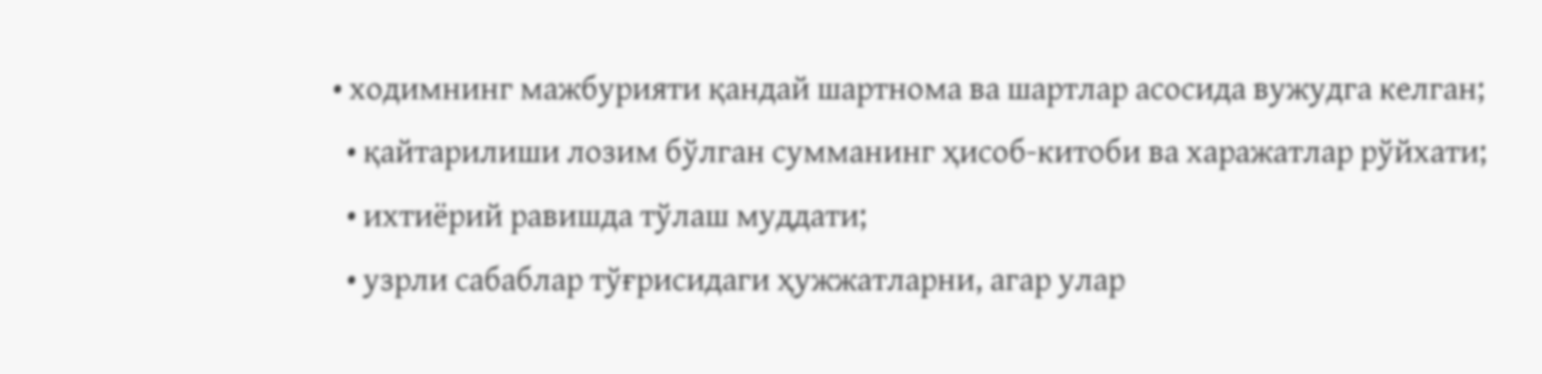• ходимнинг мажбурияти қандай шартнома ва шартлар асосида вужудга келган;
  • қайтарилиши лозим бўлган сумманинг ҳисоб-китоби ва харажатлар рўйхати;
  • ихтиёрий равишда тўлаш муддати;
  • узрли сабаблар тўғрисидаги ҳужжатларни, агар улар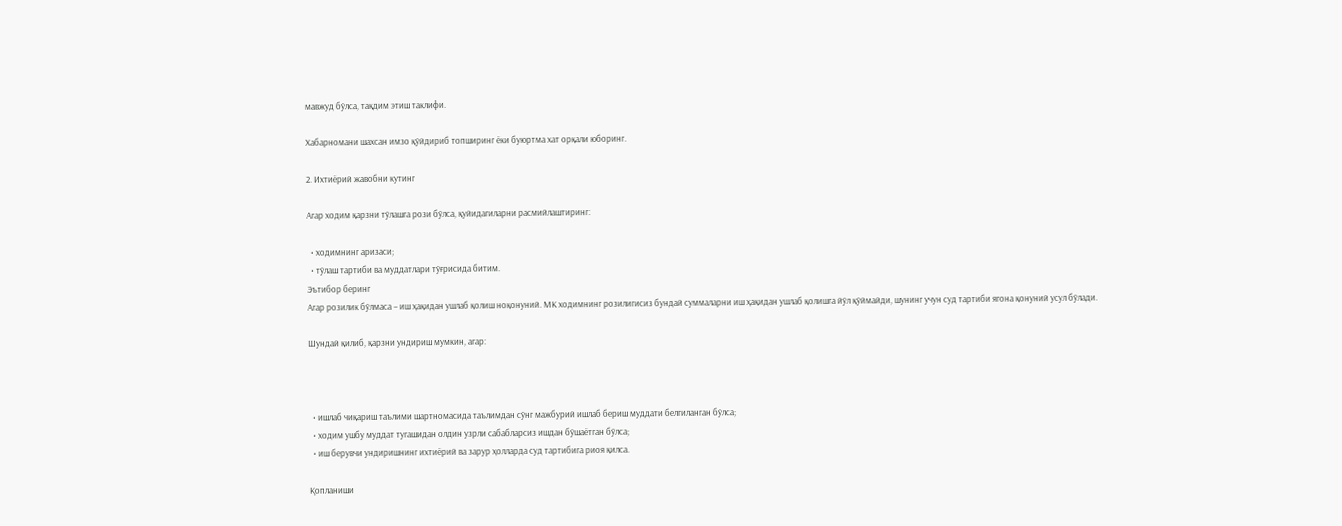мавжуд бўлса, тақдим этиш таклифи.

Хабарномани шахсан имзо қўйдириб топширинг ёки буюртма хат орқали юборинг.

2. Ихтиёрий жавобни кутинг

Агар ходим қарзни тўлашга рози бўлса, қуйидагиларни расмийлаштиринг:

  • ходимнинг аризаси;
  • тўлаш тартиби ва муддатлари тўғрисида битим.
Эътибор беринг
Агар розилик бўлмаса – иш ҳақидан ушлаб қолиш ноқонуний. МК ходимнинг розилигисиз бундай суммаларни иш ҳақидан ушлаб қолишга йўл қўймайди, шунинг учун суд тартиби ягона қонуний усул бўлади.

Шундай қилиб, қарзни ундириш мумкин, агар:



  • ишлаб чиқариш таълими шартномасида таълимдан сўнг мажбурий ишлаб бериш муддати белгиланган бўлса;
  • ходим ушбу муддат тугашидан олдин узрли сабабларсиз ишдан бўшаётган бўлса;
  • иш берувчи ундиришнинг ихтиёрий ва зарур ҳолларда суд тартибига риоя қилса.

Қопланиши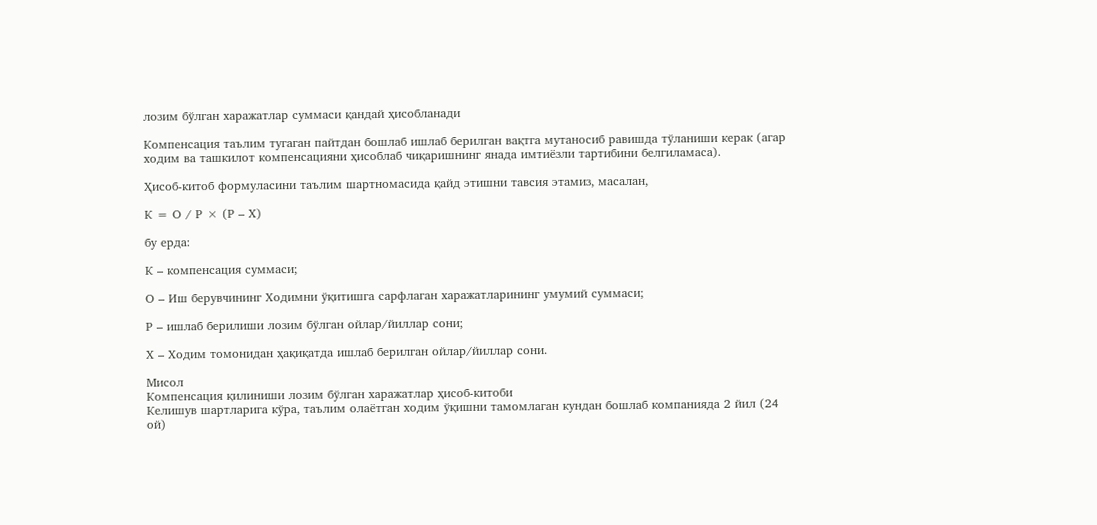лозим бўлган харажатлар суммаси қандай ҳисобланади

Компенсация таълим тугаган пайтдан бошлаб ишлаб берилган вақтга мутаносиб равишда тўланиши керак (агар ходим ва ташкилот компенсацияни ҳисоблаб чиқаришнинг янада имтиёзли тартибини белгиламаса).

Ҳисоб-китоб формуласини таълим шартномасида қайд этишни тавсия этамиз, масалан,

К = О / Р × (Р – Х)

бу ерда:

К – компенсация суммаси;

О – Иш берувчининг Ходимни ўқитишга сарфлаган харажатларининг умумий суммаси;

Р – ишлаб берилиши лозим бўлган ойлар/йиллар сони;

Х – Ходим томонидан ҳақиқатда ишлаб берилган ойлар/йиллар сони.

Мисол
Компенсация қилиниши лозим бўлган харажатлар ҳисоб-китоби
Келишув шартларига кўра, таълим олаётган ходим ўқишни тамомлаган кундан бошлаб компанияда 2 йил (24 ой)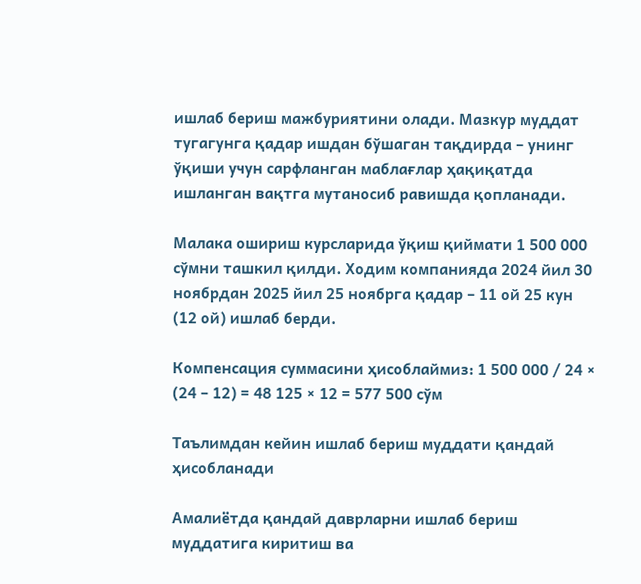ишлаб бериш мажбуриятини олади. Мазкур муддат тугагунга қадар ишдан бўшаган тақдирда – унинг ўқиши учун сарфланган маблағлар ҳақиқатда ишланган вақтга мутаносиб равишда қопланади.

Малака ошириш курсларида ўқиш қиймати 1 500 000 сўмни ташкил қилди. Ходим компанияда 2024 йил 30 ноябрдан 2025 йил 25 ноябрга қадар – 11 ой 25 кун (12 ой) ишлаб берди.

Компенсация суммасини ҳисоблаймиз: 1 500 000 / 24 × (24 – 12) = 48 125 × 12 = 577 500 сўм

Таълимдан кейин ишлаб бериш муддати қандай ҳисобланади

Амалиётда қандай даврларни ишлаб бериш муддатига киритиш ва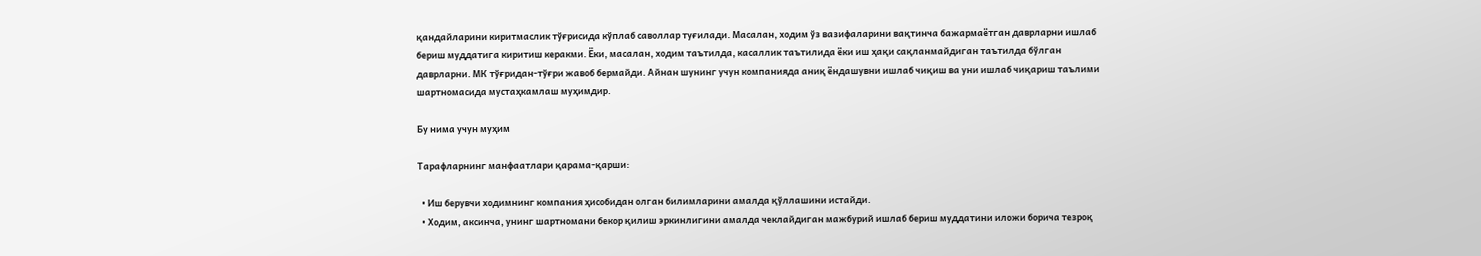қандайларини киритмаслик тўғрисида кўплаб саволлар туғилади. Масалан, ходим ўз вазифаларини вақтинча бажармаётган даврларни ишлаб бериш муддатига киритиш керакми. Ёки, масалан, ходим таътилда, касаллик таътилида ёки иш ҳақи сақланмайдиган таътилда бўлган даврларни. МК тўғридан-тўғри жавоб бермайди. Айнан шунинг учун компанияда аниқ ёндашувни ишлаб чиқиш ва уни ишлаб чиқариш таълими шартномасида мустаҳкамлаш муҳимдир.

Бу нима учун муҳим

Тарафларнинг манфаатлари қарама-қарши:

  • Иш берувчи ходимнинг компания ҳисобидан олган билимларини амалда қўллашини истайди.
  • Ходим, аксинча, унинг шартномани бекор қилиш эркинлигини амалда чеклайдиган мажбурий ишлаб бериш муддатини иложи борича тезроқ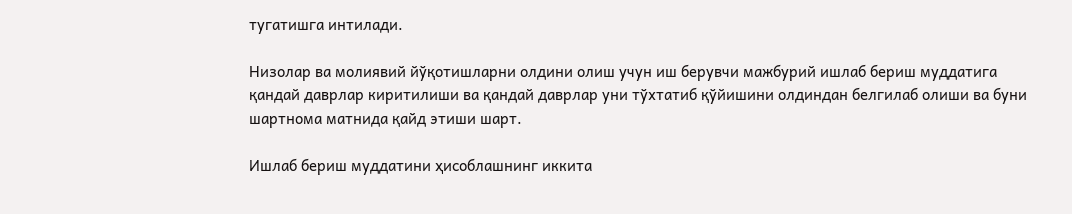тугатишга интилади.

Низолар ва молиявий йўқотишларни олдини олиш учун иш берувчи мажбурий ишлаб бериш муддатига қандай даврлар киритилиши ва қандай даврлар уни тўхтатиб қўйишини олдиндан белгилаб олиши ва буни шартнома матнида қайд этиши шарт.

Ишлаб бериш муддатини ҳисоблашнинг иккита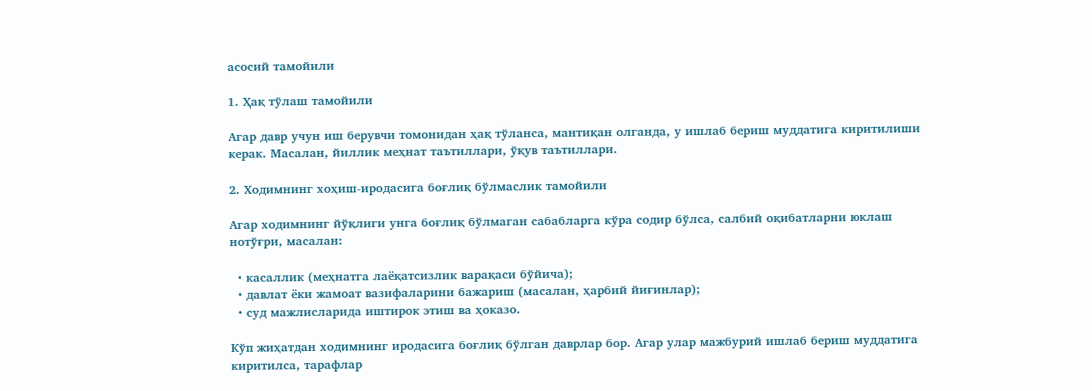асосий тамойили

1. Ҳақ тўлаш тамойили

Агар давр учун иш берувчи томонидан ҳақ тўланса, мантиқан олганда, у ишлаб бериш муддатига киритилиши керак. Масалан, йиллик меҳнат таътиллари, ўқув таътиллари.

2. Ходимнинг хоҳиш-иродасига боғлиқ бўлмаслик тамойили

Агар ходимнинг йўқлиги унга боғлиқ бўлмаган сабабларга кўра содир бўлса, салбий оқибатларни юклаш нотўғри, масалан:

  • касаллик (меҳнатга лаёқатсизлик варақаси бўйича);
  • давлат ёки жамоат вазифаларини бажариш (масалан, ҳарбий йиғинлар);
  • суд мажлисларида иштирок этиш ва ҳоказо.

Кўп жиҳатдан ходимнинг иродасига боғлиқ бўлган даврлар бор. Агар улар мажбурий ишлаб бериш муддатига киритилса, тарафлар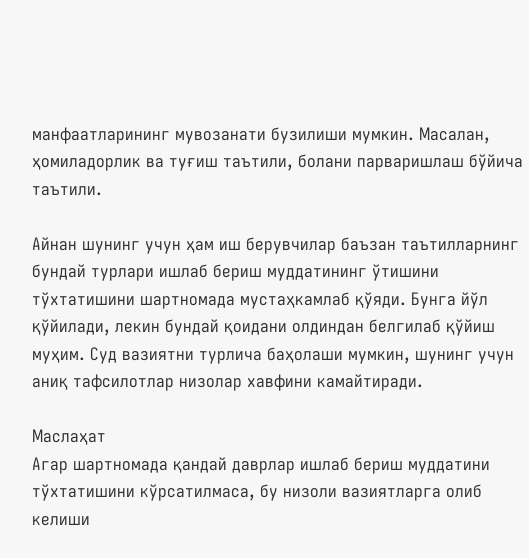манфаатларининг мувозанати бузилиши мумкин. Масалан, ҳомиладорлик ва туғиш таътили, болани парваришлаш бўйича таътили.

Айнан шунинг учун ҳам иш берувчилар баъзан таътилларнинг бундай турлари ишлаб бериш муддатининг ўтишини тўхтатишини шартномада мустаҳкамлаб қўяди. Бунга йўл қўйилади, лекин бундай қоидани олдиндан белгилаб қўйиш муҳим. Суд вазиятни турлича баҳолаши мумкин, шунинг учун аниқ тафсилотлар низолар хавфини камайтиради.

Маслаҳат
Агар шартномада қандай даврлар ишлаб бериш муддатини тўхтатишини кўрсатилмаса, бу низоли вазиятларга олиб келиши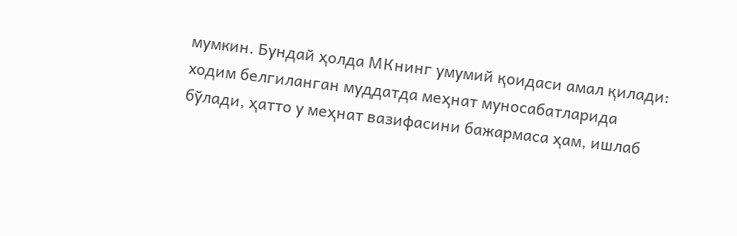мумкин. Бундай ҳолда МКнинг умумий қоидаси амал қилади: ходим белгиланган муддатда меҳнат муносабатларида бўлади, ҳатто у меҳнат вазифасини бажармаса ҳам, ишлаб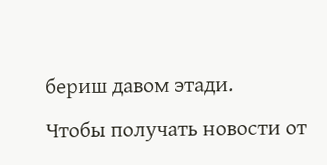бериш давом этади.
Чтобы получать новости от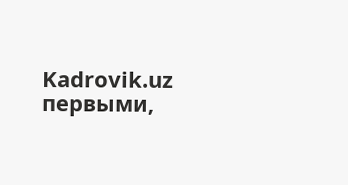Kadrovik.uz первыми,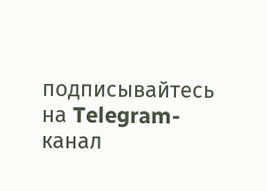подписывайтесь на Telegram-канал